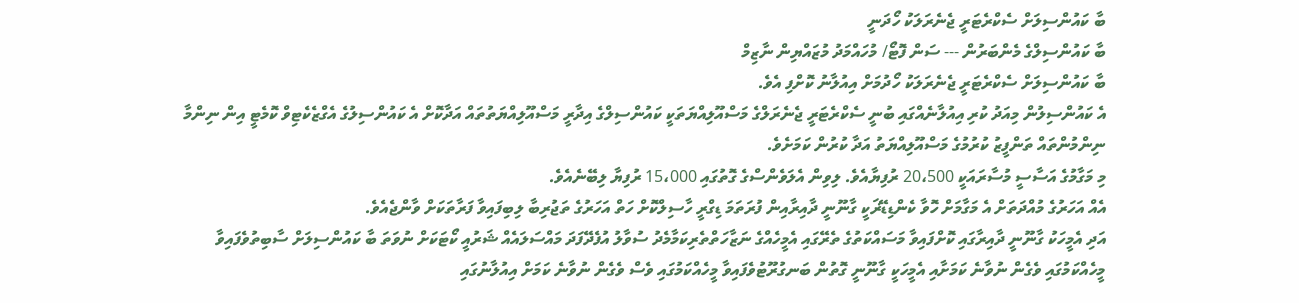ބާ ކައުންސިލަށް ސެކްރެޓަރީ ޖެނެރަލަކު ހޯދަނީ
ބާ ކައުންސިލްގެ މެންބަރުން --- ސަން ފޮޓޯ/ މުހައްމަދު މުޒައްޔިން ނާޒިމް
ބާ ކައުންސިލަށް ސެކްރެޓަރީ ޖެނެރަލަކު ހޯދުމަށް އިއުލާނު ކޮށްފި އެވެ.
އެ ކައުންސިލުން މިއަދު ކުރި އިއުލާނެއްގައި ބުނީ ސެކްރެޓަރީ ޖެނެރަލްގެ މަސްއޫލިއްޔަތަކީ ކައުންސިލްގެ އިދާރީ މަސްއޫލިއްޔަތުތައް އަދާކޮށް އެ ކައުންސިލުގެ އެގްޒެކެޓިވް ކޮމެޓީ އިން ނިންމާ ނިންމުންތައް ތަންފީޒު ކުރުމުގެ މަސްއޫލިއްޔަތު އަދާ ކުރުން ކަމަށެވެ.
މި މަގާމުގެ އަސާސީ މުސާރައަކީ 20،500 ރުފިޔާއެވެ. ލިވިން އެލަވެންސްގެ ގޮތުގައި 15،000 ރުފިޔާ ލިބޭނެއެވެ.
އެއް އަހަރުގެ މުއްދަތަށް އެ މަގާމަށް ހޮވާ ކެންޑިޑޭޜަކީ ގާނޫނީ ދާއިރާއިން ފުރަތަމަ ޑިގްރީ ހާސިލްކޮށް ހަތް އަހަރުގެ ތަޖުރިބާ ލިބިފައިވާ ފަރާތަކަށް ވާންޖެއެވެ.
އަދި އެމީހަކު ގާނޫނީ ދާއިރާގައި ކޮށްފައިވާ މަސައްކަތުގެ ތެރޭގައި އެމީހެއްގެ ނަޒާހަތްތެރިކަމާމެދު ސުވާލު އުފެދޭފަދަ މައްސަލައެއް ޝަރުއީ ކޯޓަކަށް ނުވަތަ ބާ ކައުންސިލަށް ސާބިތުވެފައިވާ މީހެއްކަމުގައި ވެގެން ނުވާނެ ކަމަށާއި އެމީހަކީ ގާނޫނީ ގޮތުން ބަނގުރޫޓުވެފައިވާ މީހެއްކަމުގައި ވެސް ވެގެން ނުވާނެ ކަމަށް އިއުލާނުގައި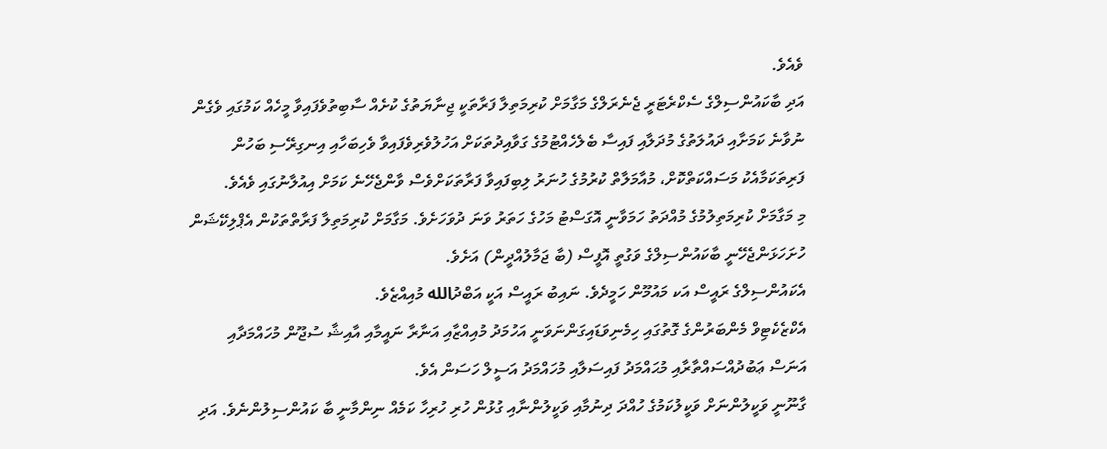ވެއެވެ.
އަދި ބާކައުންސިލްގެ ސެކްރެޓަރީ ޖެނެރަލްގެ މަގާމަށް ކުރިމަތިލާ ފަރާތަކީ ޖިނާޔަތުގެ ކުށެއް ސާބިތުވެފައިވާ މީހެއް ކަމުގައި ވެގެން ނުވާނެ ކަމަށާއި ދައުލަތުގެ މުދަލާއި ފައިސާ ބެލެހެއްޓުމުގެ ގަވާއިދުތަކަށް އަހުލުވެރިވެފައިވާ ވެހިބަހާއި އިނގިރޭސި ބަހުން ފަރިތަކަމާއެކު މަސައްކަތްކޮށް، މުއާމަލާތް ކުރުމުގެ ހުނަރު ލިބިފައިވާ ފަރާތަކަށްވެސް ވާންޖެހޭނެ ކަމަށް އިއުލާނުގައި ވެއެވެ.
މި މަގާމަށް ކުރިމަތިލުމުގެ މުއްދަތު ހަމަވާނީ އޮގަސްޓު މަހުގެ ހަތަރު ވަނަ ދުވަހަށެވެ. މަގާމަށް ކުރިމަތިލާ ފަރާތްތަކުން އެޕްލިކޭޝަން ހުށަހަޅަންޖެހޭނީ ބާކައުންސިލްގެ ވަގުތީ އޮފީސް (ބާ ޖަމާލުއްދީން) އަށެވެ.
އެކައުންސިލްގެ ރައީސް އަކ މައުމޫން ހަމީދެވެ. ނައިބު ރައީސް އަކީ އަބްދުالله މުއިއްޒެވެ.
އެކްޒެކެޓިވް މެންބަރުންގެ ގޮތުގައި ހިމެނިވަޑައިގަންނަވަނީ އަހުމަދު މުއިއްޒާއި އަނާރާ ނައީމާއި އާއިޝާ ސުޖޫން މުހައްމަދާއި އަނަސް ޢަބުދުއްސައްތާރާއި މުޙައްމަދު ފައިސަލާއި މުހައްމަދު އަސީލް ހަސަން އެވެ.
ގާނޫނީ ވަކީލުންނަށް ވަކީލުކަމުގެ ހުއްދަ ދިނުމާއި ވަކީލުންނާއި ގުޅުން ހުރި ހުރިހާ ކަމެއް ނިންމާނީ ބާ ކައުންސިލުންނެވެ. އަދި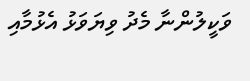ވަކީލުންނާ މެދު ވިޔަވަޅު އެޅުމާއި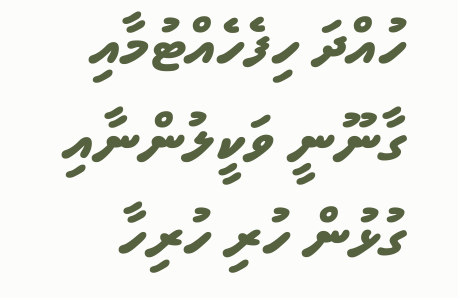ހުއްދަ ހިފެހެއްޓުމާއި ގާނޫނީ ވަކީލުންނާއި ގުޅުން ހުރި ހުރިހާ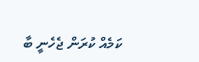ކަމެއް ކުރަން ޖެހެނީ ބާ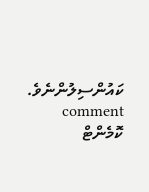ކައުންސިލުންނެވެ.
comment ކޮމެންޓް